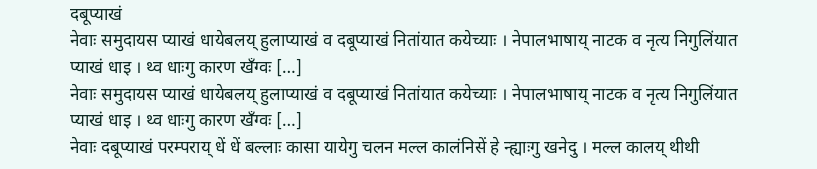दबूप्याखं
नेवाः समुदायस प्याखं धायेबलय् हुलाप्याखं व दबूप्याखं नितांयात कयेच्याः । नेपालभाषाय् नाटक व नृत्य निगुलिंयात प्याखं धाइ । थ्व धाःगु कारण खँग्वः […]
नेवाः समुदायस प्याखं धायेबलय् हुलाप्याखं व दबूप्याखं नितांयात कयेच्याः । नेपालभाषाय् नाटक व नृत्य निगुलिंयात प्याखं धाइ । थ्व धाःगु कारण खँग्वः […]
नेवाः दबूप्याखं परम्पराय् धें धें बल्लाः कासा यायेगु चलन मल्ल कालंनिसें हे न्ह्याःगु खनेदु । मल्ल कालय् थीथी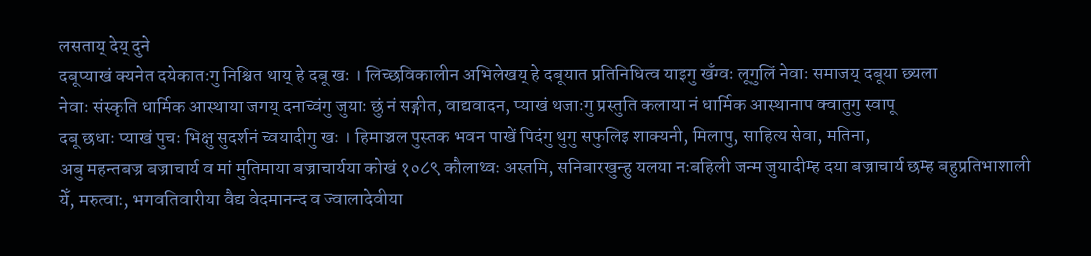लसताय् देय् दुने
दबूप्याखं क्यनेत दयेकातःगु निश्चित थाय् हे दबू खः । लिच्छविकालीन अभिलेखय् हे दबूयात प्रतिनिधित्व याइगु खँग्वः लूगुलिं नेवाः समाजय् दबूया छ्यला
नेवाः संस्कृति धार्मिक आस्थाया जगय् दनाच्वंगु जुयाः छुं नं सङ्गीत, वाद्यवादन, प्याखं थजाःगु प्रस्तुति कलाया नं धार्मिक आस्थानाप क्वातुगु स्वापू
दबू छधाः प्याखं पुचः भिक्षु सुदर्शनं च्वयादीगु खः । हिमाञ्चल पुस्तक भवन पाखें पिदंगु थुगु सफुलिइ शाक्यनी, मिलापु, साहित्य सेवा, मतिना,
अबु महन्तबज्र बज्राचार्य व मां मुतिमाया बज्राचार्यया कोखं १०८९ कौलाथ्वः अस्तमि, सनिबारखुन्हु यलया नःबहिली जन्म जुयादीम्ह दया बज्राचार्य छम्ह बहुप्रतिभाशाली
येँ, मरुत्वाः, भगवतिवारीया वैद्य वेदमानन्द व ज्वालादेवीया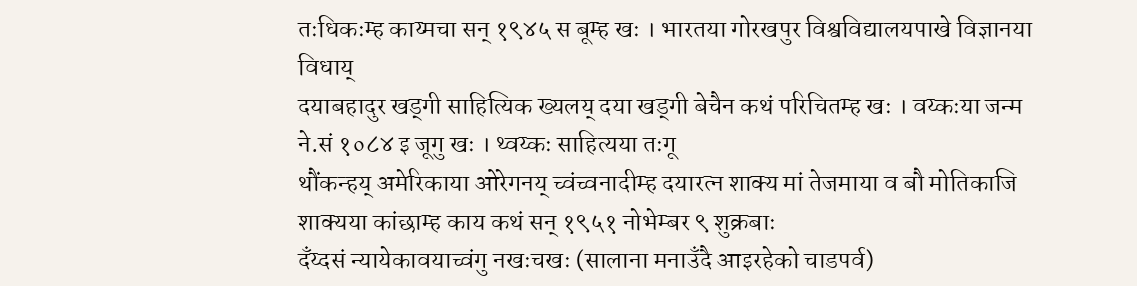तःधिकःम्ह काय्मचा सन् १९४५ स बूम्ह खः । भारतया गोरखपुर विश्वविद्यालयपाखे विज्ञानया विधाय्
दयाबहादुर खड्गी साहित्यिक ख्यलय् दया खड्गी बेचैन कथं परिचितम्ह खः । वय्कःया जन्म ने.सं १०८४ इ जूगु खः । थ्वय्कः साहित्यया तःगू
थौंकन्हय् अमेरिकाया ओरेगनय् च्वंच्वनादीम्ह दयारत्न शाक्य मां तेजमाया व बौ मोतिकाजि शाक्यया कांछाम्ह काय कथं सन् १९५१ नोभेम्बर ९ शुक्रबाः
दँय्दसं न्यायेकावयाच्वंगु नखःचखः (सालाना मनाउँदै आइरहेको चाडपर्व)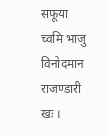सफूया च्वमि भाजु विनोदमान राजण्डारी खः ।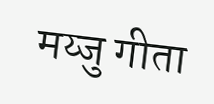मय्जु गीता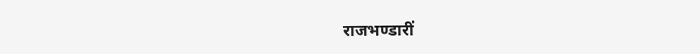राजभण्डारीं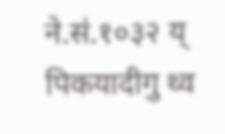ने.सं.१०३२ य् पिकयादीगु थ्व